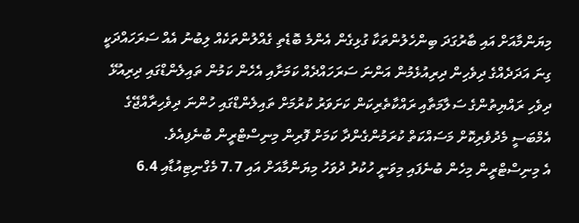މިޔަންމާއަށް އައި ބާރުގަދަ ބިންހެލުންތަކާ ގުޅިގެން އެންމެ ބޮޑެތި ގެއްލުންތަކެއް ލިބުނު އެއް ސަރަހައްދަކީ ގިނަ އަދަދެއްގެ ދިވެހިން ދިރިއުޅެމުން އަންނަ ސަރަހައްދެއް ކަމަށާއި އެހެން ކަމުން ތައިލެންޑްގައި ދިރިއުޅޭ ދިވެހި ރައްޔިތުންގެ ސަލާމަތާއި ރައްކާތެރިކަން ކަށަވަރު ކުރުމަށް ތައިލެންޑްގައި ހުންނަ ދިވެހިރާއްޖޭގެ އެމްބަސީ މެދުވެރިކޮށް މަސައްކަތް ކުރަމުންގެންދާ ކަމަށް ފޮރިން މިނިސްޓްރީން ބުނެފިއެވެ.
އެ މިނިސްޓްރީން މިހެން ބުނެފައި މިވަނީ ހުކުރު ދުވަހު މިޔަންމާއަށް އައި 7.7 މެގްނިޓިއުޑާއި 6.4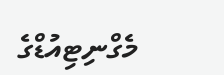މެގްނިޓިއުޑްގެ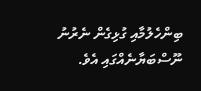ބިންހެލުމާއި ގުޅިގެން ނެރުނު ނޫސްބަޔާނެއްގައި އެވެ.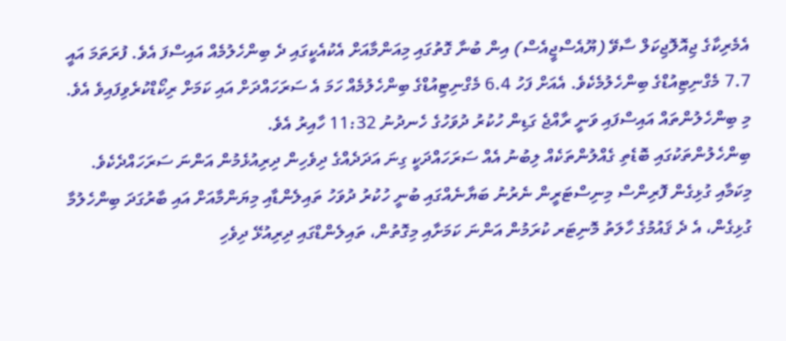އެމެރިކާގެ ޖިއޮލޮޖިކަލް ސާވޭ (ޔޫއެސްޖީއެސް) އިން ބުނާ ގޮތުގައި މިއަންމާއަށް އެކުއެކީގައި ދެ ބިންހެލުމެއް އައިސްފަ އެވެ. ފުރަތަމަ އައީ 7.7 މެގްނިޓިއުޑްގެ ބިންހެލުމެކެވެ. އެއަށް ފަހު 6.4 މެގްނިޓިއުޑްގެ ބިންހެލުމެއް ހަމަ އެ ސަރަހައްދަށް އައި ކަމަށް ރިކޯޑްކުރެވިފައިވެ އެވެ.
މި ބިންހެލުންތައް އައިސްފައި ވަނީ ރާއްޖެ ގަޑިން ހުކުރު ދުވަހުގެ ހެނދުނު 11:32 ހާއިރު އެވެ.
ބިންހެލުންތަކުގައި ބޮޑެތި ގެއްލުންތަކެއް ލިބުނު އެއް ސަރަހައްދަކީ ގިނަ އަދަދެއްގެ ދިވެހިން ދިރިއުޅެމުން އަންނަ ސަރަހައްދެކެވެ.
މިކަމާއި ގުޅިގެން ފޮރިންސް މިނިސްޓަރީން ނެރުނު ބަޔާނެއްގައި ބުނީ ހުކުރު ދުވަހު ތައިލެންޑާއި މިޔަންމާއަށް އައި ބާރުގަދަ ބިންހެލުމާ ގުޅިގެން، އެ ދެ ޤައުމުގެ ހާލަތު މޮނިޓަރ ކުރަމުން އަންނަ ކަމަށާއި މިގޮތުން، ތައިލެންޑްގައި ދިރިއުޅޭ ދިވެހި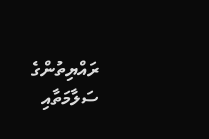ރައްޔިތުންގެ ސަލާމަތާއި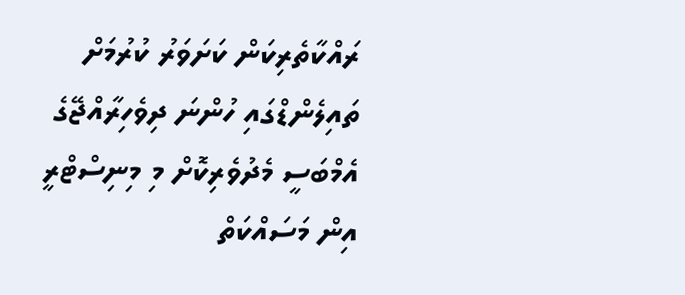ރައްކާތެރިކަން ކަށަވަރު ކުރުމަށް ތައިލެންޑްގައި ހުންނަ ދިވެހިރާއްޖޭގެ އެމްބަސީ މެދުވެރިކޮށް މި މިނިސްޓްރީ އިން މަސައްކަތް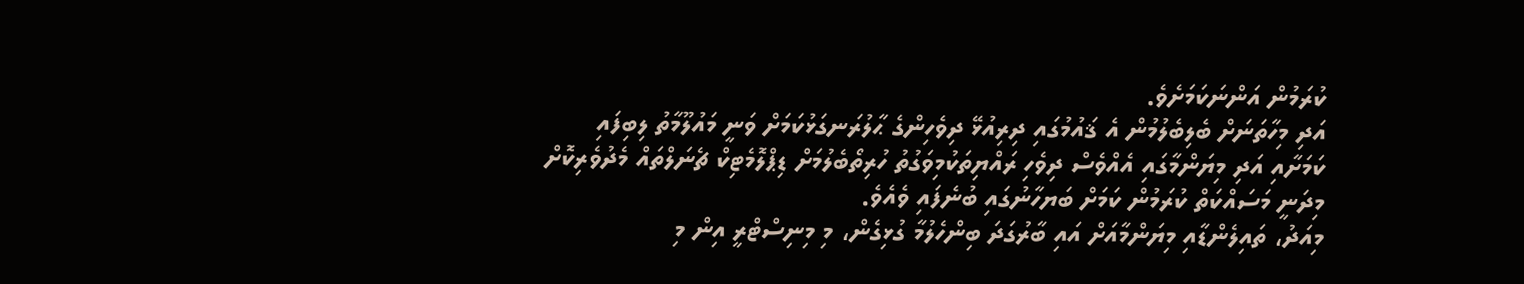ކުރަމުން އަންނަކަމަށެވެ.
އަދި މިހާތަނަށް ބެލިބެލުމުން އެ ޤައުމުގައި ދިރިއުޅޭ ދިވެހިންގެ ޙާލުރަނގަޅުކަމަށް ވަނީ މައުލޫމާތު ލިބިފައި ކަމަށާއި އަދި މިޔަންމާގައި އެއްވެސް ދިވެހި ރައްޔިތަކުމިވަގުތު ހުރިތޯބެލުމަށް ޑިޕްލޮމެޓިކް ޗެނަލްތައް މެދުވެރިކޮށް މިދަނީ މަސައްކަތް ކުރަމުން ކަމަށް ބަޔހާނުގައި ބުނެފައި ވެއެވެ.
މިއަދު، ތައިލެންޑާއި މިޔަންމާއަށް އައި ބާރުގަދަ ބިންހެލުމާ ގުޅިގެން، މި މިނިސްޓްރީ އިން މި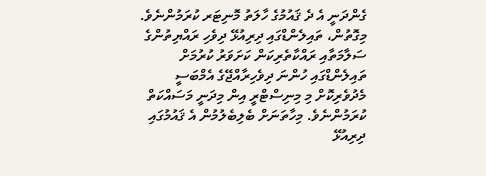ގެންދަނީ އެ ދެ ޤައުމުގެ ހާލަތު މޮނިޓަރ ކުރަމުންނެވެ. މިގޮތުން، ތައިލެންޑްގައި ދިރިއުޅޭ ދިވެހި ރައްޔިތުންގެ ސަލާމަތާއި ރައްކާތެރިކަން ކަށަވަރު ކުރުމަށް ތައިލެންޑްގައި ހުންނަ ދިވެހިރާއްޖޭގެ އެމްބަސީ މެދުވެރިކޮށް މި މިނިސްޓްރީ އިން މިދަނީ މަސައްކަތް ކުރަމުންނެވެ. މިހާތަނަށް ބެލިބެލުމުން އެ ޤައުމުގައި ދިރިއުޅޭ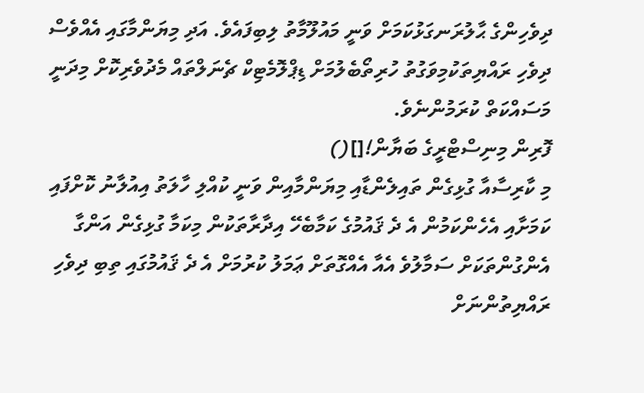ދިވެހިންގެ ޙާލުރަނގަޅުކަމަށް ވަނީ މައުލޫމާތު ލިބިފައެވެ. އަދި މިޔަންމާގައި އެއްވެސް ދިވެހި ރައްޔިތަކުމިވަގުތު ހުރިތޯބެލުމަށް ޑިޕްލޮމެޓިކް ޗެނަލްތައް މެދުވެރިކޮށް މިދަނީ މަސައްކަތް ކުރަމުންނެވެ.
ފޮރިން މިނިސްޓްރީގެ ބަޔާން![]()
މި ކާރިސާއާ ގުޅިގެން ތައިލެންޑާއި މިޔަންމާއިން ވަނީ ކުއްލި ހާލަތު އިއުލާނު ކޮށްފައި ކަމަށާއި އެހެންކަމުން އެ ދެ ޤައުމުގެ ކަމާބެހޭ އިދާރާތަކުން މިކަމާ ގުޅިގެން އަންގާ އެންގުންތަކަށް ސަމާލުވެ އެއާ އެއްގޮތަށް ޢަމަލު ކުރުމަށް އެ ދެ ޤައުމުގައި ތިބި ދިވެހި ރައްޔިތުންނަށް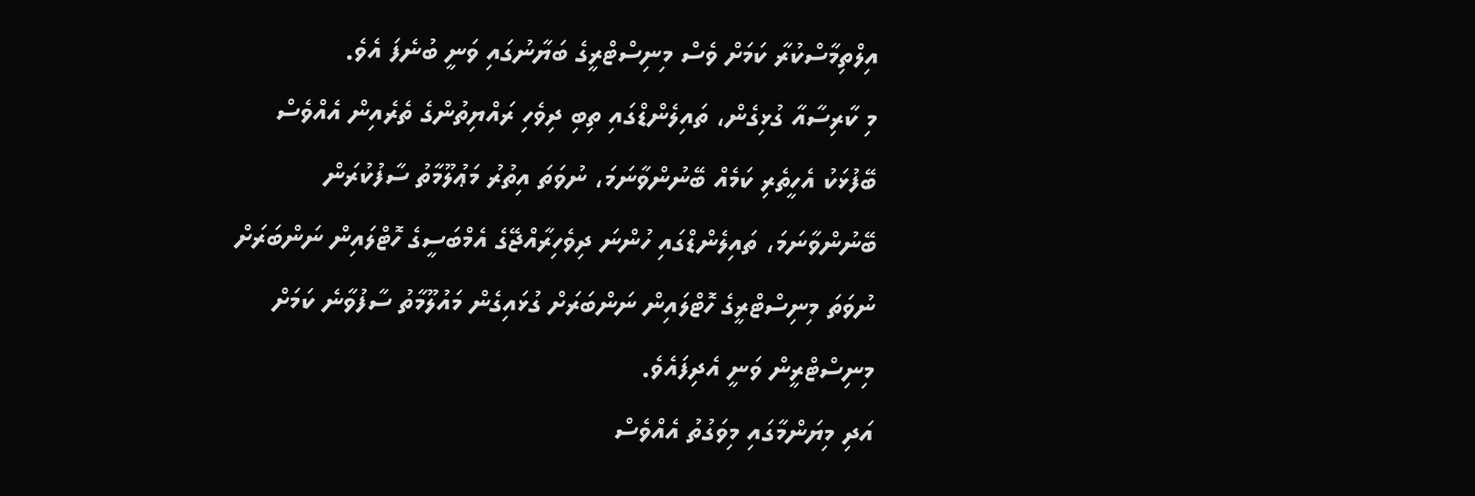އިލްތިމާސްކުރާ ކަމަށް ވެސް މިނިސްޓްރީގެ ބަޔާނުގައި ވަނީ ބުނެފަ އެވެ.
މި ކާރިސާއާ ގުޅިގެން، ތައިލެންޑްގައި ތިބި ދިވެހި ރައްޔިތުންގެ ތެރެއިން އެއްވެސް ބޭފުޅަކު އެހީތެރި ކަމެއް ބޭނުންވާނަމަ، ނުވަތަ އިތުރު މަޢުލޫމާތު ސާފުކުރަން ބޭނުންވާނަމަ، ތައިލެންޑްގައި ހުންނަ ދިވެހިރާއްޖޭގެ އެމްބަސީގެ ހޮޓްލައިން ނަންބަރަށް ނުވަތަ މިނިސްޓްރީގެ ހޮޓްލައިން ނަންބަރަށް ގުޅައިގެން މައުލޫމާތު ސާފުވާނެ ކަމަށް މިނިސްޓްރީން ވަނީ އެދިފައެވެ.
އަދި މިޔަންމާގައި މިވަގުތު އެއްވެސް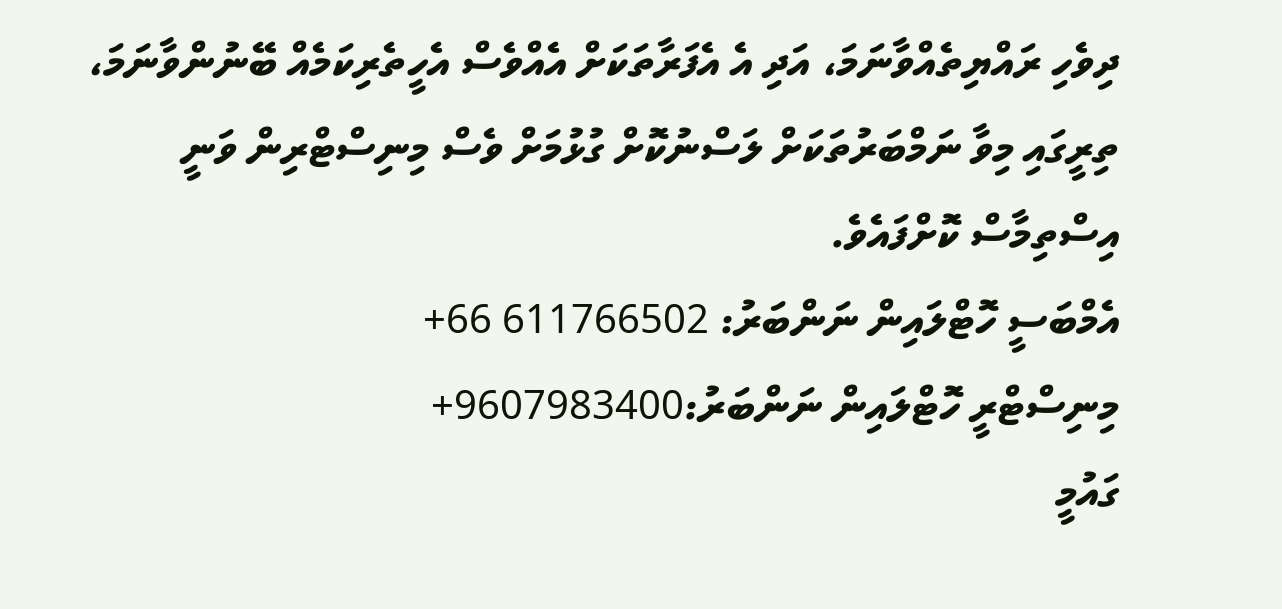ދިވެހި ރައްޔިތެއްވާނަމަ، އަދި އެ އެފަރާތަކަށް އެއްވެސް އެހީތެރިކަމެއް ބޭނުންވާނަމަ، ތިރީގައި މިވާ ނަމްބަރުތަކަށް ލަސްނުކޮށް ގުޅުމަށް ވެސް މިނިސްޓްރިން ވަނީ އިސްތިމާސް ކޮށްފައެވެ.
އެމްބަސީ ހޮޓްލައިން ނަންބަރު: 611766502 66+
މިނިސްޓްރީ ހޮޓްލައިން ނަންބަރު:9607983400+
ގައުމީ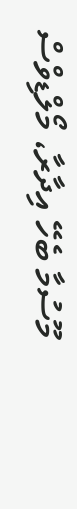މޫސުމާ ބެހޭ އިދާރާ، މޯލްޑިވްސް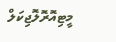މީޓިއޮރޮލޮޖިކަލް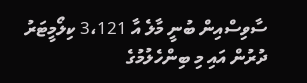ސާވިސްއިން ބުނީ މާލެ އާ 3،121 ކިލޯމީޓަރު ދުރުން އައި މި ބިންހެލުމުގެ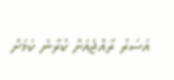އަސަރު ރާއްޖެއަށް ކުރާނެ ކަމަށް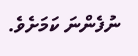ނުފެންނަ ކަމަށެވެ.